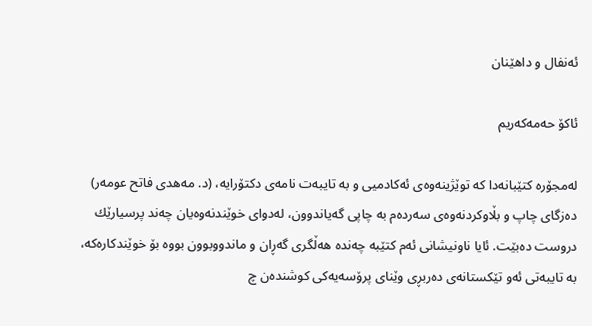ئه‌نفال و داهێنان

ئاکۆ حەمەکەریم

له‌مجۆره‌ كتێبانه‌دا كه‌ توێژینه‌وه‌ی‌ ئه‌كادمیی و به‌ تایبه‌ت نامه‌ی‌ دكتۆرایه‌، (د. مه‌هدی‌ فاتح عومه‌ر) ده‌زگای‌ چاپ و بڵاوكردنه‌وه‌ی‌ سه‌رده‌م به‌ چاپی‌ گه‌یاندوون، له‌دوای‌ خوێندنه‌وه‌یان چه‌ند پرسیارێك دروست ده‌بێت. ئایا ناونیشانی‌ ئه‌م كتێبه‌ چه‌نده‌ هه‌ڵگری‌ گه‌ڕان و ماندووبوون بووه‌ بۆ خوێندكاره‌كه‌، به‌ تایبه‌تی‌ ئه‌و تێكستانه‌ی‌ ده‌ربڕی‌ وێنای‌ پرۆسه‌یه‌كی‌ كوشنده‌ن چ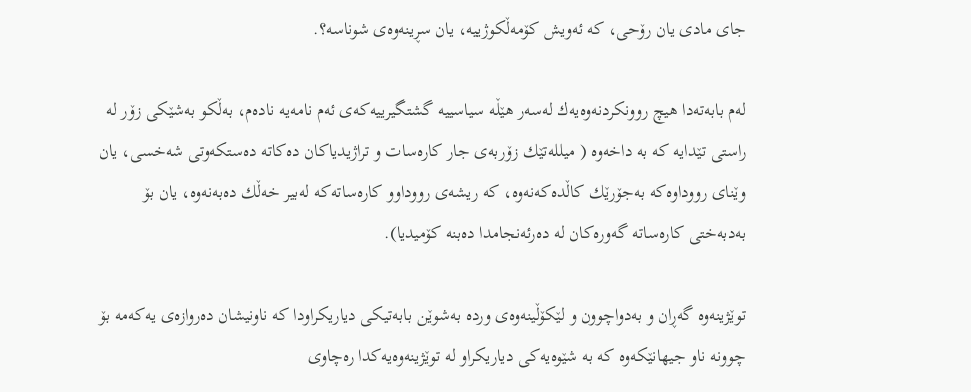جای‌ مادی‌ یان رۆحی‌، كه‌ ئه‌ویش كۆمه‌ڵكوژییه‌، یان سڕینه‌وه‌ی‌ شوناسه‌؟.

له‌م بابه‌ته‌دا هیچ روونكردنه‌وه‌یه‌ك له‌سه‌ر هێڵه‌ سیاسییه‌ گشتگیرییه‌كه‌ی‌ ئه‌م نامه‌یه‌ ناده‌م، به‌ڵكو به‌شێكی‌ زۆر له‌ راستی‌ تێدایه‌ كه‌ به‌ داخه‌وه‌ ( میلله‌تێك زۆربه‌ی‌ جار كاره‌سات و تراژیدیاكان ده‌كاته‌ ده‌ستكه‌وتی‌ شه‌خسی‌، یان وێنای‌ رووداوه‌كه‌ به‌جۆرێك كاڵده‌كه‌نه‌وه‌، كه‌ ریشه‌ی‌ رووداوو كاره‌ساته‌كه‌ له‌بیر خه‌ڵك ده‌به‌نه‌وه‌، یان بۆ به‌دبه‌ختی‌ كاره‌ساته‌ گه‌وره‌كان له‌ ده‌رئه‌نجامدا ده‌بنه‌ كۆمیدیا).

توێژینه‌وه‌ گه‌ڕان و به‌دواچوون و لێكۆڵینه‌وه‌ی‌ ورده‌ به‌شوێن بابه‌تیكی‌ دیاریكراودا كه‌ ناونیشان ده‌روازه‌ی‌ یه‌كه‌مه‌ بۆ چوونه‌ ناو جیهانێكه‌وه‌ كه‌ به‌ شێوه‌یه‌كی‌ دیاریكراو له‌ توێژینه‌وه‌یه‌كدا ره‌چاوی‌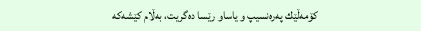كۆمه‌ڵێك په‌ره‌نسیپ و یاساو رێسا ده‌گریت، به‌ڵام كێشه‌كه‌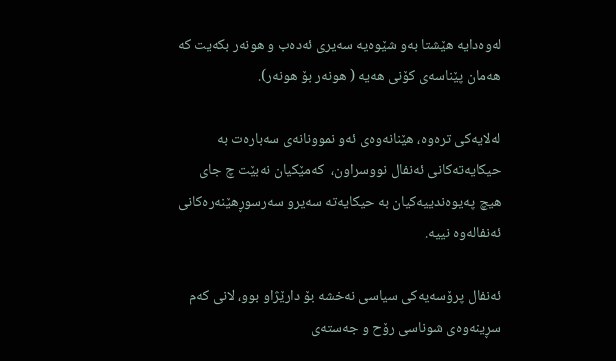له‌وه‌دایه‌ هێشتا به‌و شێوه‌یه‌ سه‌یری‌ ئه‌ده‌ب و هونه‌ر بكه‌یت كه‌ هه‌مان پێناسه‌ی‌ كۆنی‌ هه‌یه‌ ( هونه‌ر بۆ هونه‌ر).

له‌لایه‌كی‌ تره‌وه‌، هێنانه‌وه‌ی‌ ئه‌و نموونانه‌ی‌ سه‌باره‌ت به‌ حیكایه‌ته‌كانی‌ ئه‌نفال نووسراون،  كه‌مێكیان نه‌بێت چ جای‌ هیچ په‌یوه‌ندییه‌كیان به‌ حیكایه‌ته‌ سه‌یرو سه‌رسوڕهێنه‌ره‌كانی‌ ئه‌نفاله‌وه‌ نییه‌.

ئه‌نفال پرۆسه‌یه‌كی‌ سیاسی نه‌خشه‌ بۆ دارێژاو بوو، لانی‌ كه‌م سڕینه‌وه‌ی‌ شوناسی‌ رۆح و جه‌سته‌ی‌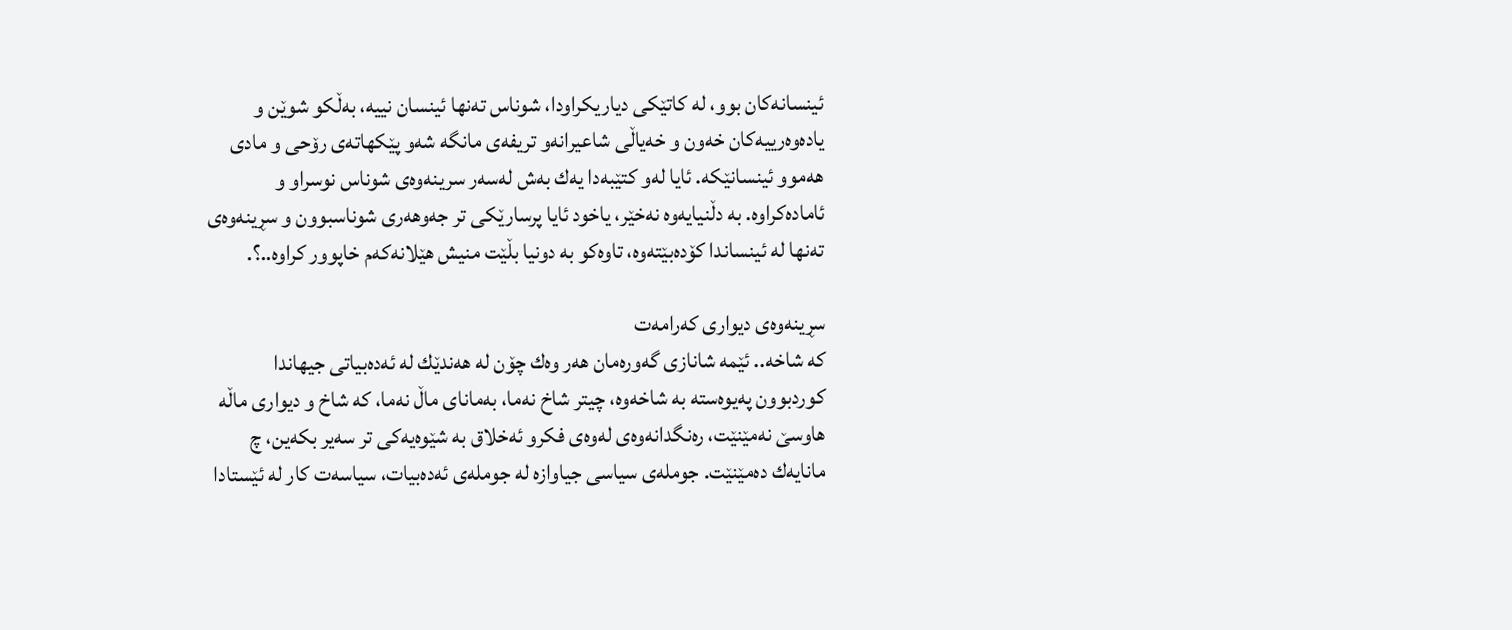ئینسانه‌كان بوو، له‌ كاتێكی‌ دیاریكراودا، شوناس ته‌نها ئینسان نییه‌، به‌ڵكو شوێن و یاده‌وه‌رییه‌كان خه‌ون و خه‌یاڵی‌ شاعیرانه‌و تریفه‌ی‌ مانگه‌ شه‌و پێكهاته‌ی‌ رۆحی‌ و مادی‌ هه‌موو ئینسانێكه‌. ئایا له‌و كتێبه‌دا یه‌ك به‌ش له‌سه‌ر سرینه‌وه‌ی‌ شوناس نوسراو و ئاماده‌كراوه‌. به‌ دڵنیایه‌وه‌ نه‌خێر، یاخود ئایا پرسارێكی‌ تر جه‌وهه‌ری‌ شوناسبوون و سڕینه‌وه‌ی‌ ته‌نها له‌ ئینساندا كۆده‌بێته‌وه‌، تاوه‌كو به‌ دونیا بڵێت منیش هێلانه‌كه‌م خاپوور كراوه‌..؟.

سڕینه‌وه‌ی‌ دیواری‌ كه‌رامه‌ت
كه‌ شاخه‌.. ئێمه‌ شانازی‌ گه‌وره‌مان هه‌ر وه‌ك چۆن له‌ هه‌ندێك له‌ ئه‌ده‌بیاتی‌ جیهاندا كوردبوون په‌یوه‌سته‌ به‌ شاخه‌وه‌، چیتر شاخ نه‌ما، به‌مانای‌ ماڵ نه‌ما، كه‌ شاخ و دیواری‌ ماڵه‌ هاوسێ نه‌مێنێت، ره‌نگدانه‌وه‌ی‌ له‌وه‌ی‌ فكرو ئه‌خلاق به‌ شێوه‌یه‌كی‌ تر سه‌یر بكه‌ین، چ مانایه‌ك ده‌مێنێت. جومله‌ی‌ سیاسی جیاوازه‌ له‌ جومله‌ی‌ ئه‌ده‌بیات، سیاسه‌ت كار له‌ ئێستادا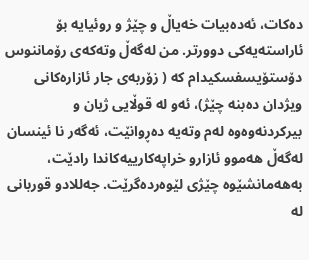ده‌كات، ئه‌ده‌بیات خه‌یاڵ و چێژ و روئیایه‌ بۆ ئاراسته‌یه‌كی‌ دوورتر. من له‌گه‌ڵ وته‌كه‌ی‌ رۆماننوس دۆستۆیسفسكیدام كه‌ ( زۆربه‌ی‌ جار ئازاره‌كانی‌ ویژدان ده‌بنه‌ چێژ)، ئه‌و له‌ قوڵایی ژیان و بیركردنه‌وه‌وه‌ له‌م وته‌یه‌ ده‌ڕوانێت، ئه‌گه‌ر نا ئینسان له‌گه‌ڵ هه‌موو ئازارو خراپه‌كارییه‌كاندا رادێت، به‌هه‌مانشێوه‌ چێژی‌ لێوه‌رده‌گرێت. جه‌للادو قوربانی‌ له‌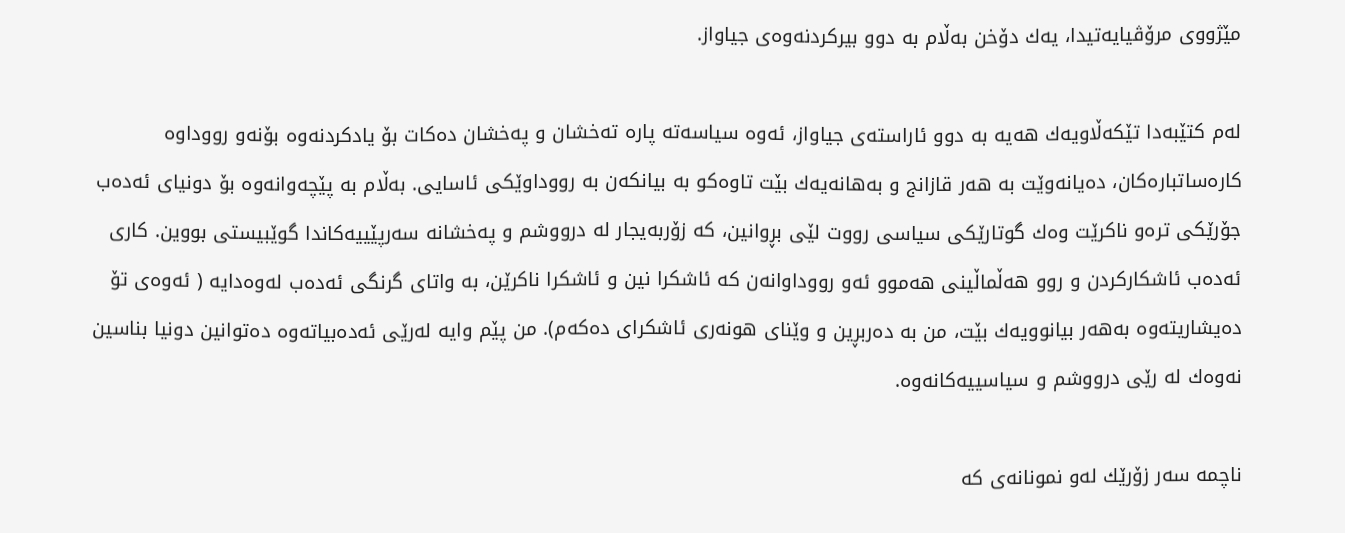مێژووی‌ مرۆڤیایه‌تیدا، یه‌ك دۆخن به‌ڵام به‌ دوو بیركردنه‌وه‌ی‌ جیاواز.

له‌م كتێبه‌دا تێكه‌ڵاویه‌ك هه‌یه‌ به‌ دوو ئاراسته‌ی‌ جیاواز، ئه‌وه‌ سیاسه‌ته‌ پاره‌ ته‌خشان و په‌خشان ده‌كات بۆ یادكردنه‌وه‌ بۆنه‌و رووداوه‌ كاره‌ساتباره‌كان، ده‌یانه‌وێت به‌ هه‌ر قازانج و به‌هانه‌یه‌ك بێت تاوه‌كو به‌ بیانكه‌ن به‌ رووداوێكی‌ ئاسایی. به‌ڵام به‌ پێچه‌وانه‌وه‌ بۆ دونیای‌ ئه‌ده‌ب جۆرێكی‌ تره‌و ناكرێت وه‌ك گوتارێكی‌ سیاسی‌ رووت لێی‌ بڕوانین، كه‌ زۆربه‌یجار له‌ درووشم و په‌خشانه‌ سه‌رپێییه‌كاندا گوێبیستی‌ بووین. كاری‌ ئه‌ده‌ب ئاشكاركردن و روو هه‌ڵماڵینی‌ هه‌موو ئه‌و رووداوانه‌ن كه‌ ئاشكرا نین و ئاشكرا ناكرێن، به‌ واتای‌ گرنگی‌ ئه‌ده‌ب له‌وه‌دایه‌ ( ئه‌وه‌ی‌ تۆ ده‌یشاریته‌وه‌ به‌هه‌ر بیانوویه‌ك بێت، من به‌ ده‌ربڕین و وێنای‌ هونه‌ری‌ ئاشكرای‌ ده‌كه‌م). من پێم وایه‌ له‌رێی‌ ئه‌ده‌بیاته‌وه‌ ده‌توانین دونیا بناسین نه‌وه‌ك له‌ رێی‌ درووشم و سیاسییه‌كانه‌وه‌.

ناچمه‌ سه‌ر زۆرێك له‌و نمونانه‌ی‌ كه‌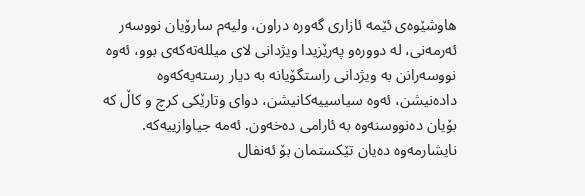هاوشێوه‌ی‌ ئێمه‌ ئازاری‌ گه‌وره‌ دراون، ولیه‌م سارۆیان نووسه‌ر ئه‌رمه‌نی‌، له‌ دووره‌و په‌رێزیدا ویژدانی‌ لای‌ میلله‌ته‌كه‌ی‌ بوو، ئه‌وه‌ نووسه‌رانن به‌ ویژدانی‌ راستگۆیانه‌ به‌ دیار رسته‌یه‌كه‌وه‌ داده‌نیشن، ئه‌وه‌ سیاسییه‌كانیشن، دوای‌ وتارێكی‌ كرچ و كاڵ كه‌ بۆیان ده‌نووسنه‌وه‌ به‌ ئارامی‌ ده‌خه‌ون. ئه‌مه‌ جیاوازییه‌كه‌. نایشارمه‌وه‌ ده‌یان تێكستمان بۆ ئه‌نفال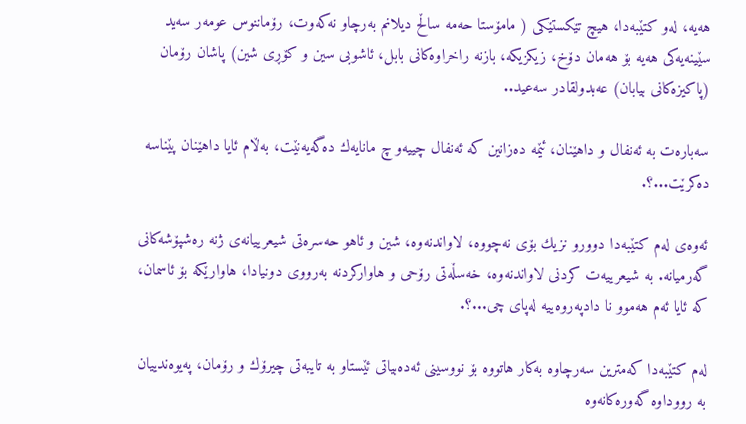هه‌یه‌، له‌و كتێبه‌دا، هیچ تێكستێكی‌ ( مامۆستا حه‌مه‌ ساڵح دیلانم به‌رچاو نه‌كه‌وت، رۆماننوس عومه‌ر سه‌ید سێینه‌یه‌كی‌ هه‌یه‌ بۆ هه‌مان دۆخ، زیكزیكه‌، بازنه‌ راخراوه‌كانی‌ بابل، ئاشوبی‌ سین و كۆڕی‌ شین) پاشان رۆمان (پاكیزه‌كانی‌ بیابان) عه‌بدولقادر سه‌عید..

سه‌باره‌ت به‌ ئه‌نفال و داهێنان، ئێمه‌ ده‌زانین كه‌ ئه‌نفال چییه‌و چ مانایه‌ك ده‌گه‌یه‌نێت، به‌ڵام ئایا داهێنان پێناسه‌ ده‌كرێت...؟.

ئه‌وه‌ی‌ له‌م كتێبه‌دا دوورو نزیك بۆی‌ نه‌چووه‌، لاواندنه‌وه‌، شین و ئاهو حه‌سره‌تی‌ شیعرییانه‌ی‌ ژنه‌ ره‌شپۆشه‌كانی‌ گه‌رمیانه‌. به‌ شیعرییه‌ت كردنی‌ لاواندنه‌وه‌، خه‌سڵه‌تی‌ رۆحی‌ و هاواركردنه‌ به‌رووی‌ دونیادا، هاوارێكه‌ بۆ ئاسمان، كه‌ ئایا ئه‌م هه‌موو نا دادپه‌روه‌ییه‌ له‌پای‌ چی‌...؟.

له‌م كتێبه‌دا كه‌مترین سه‌رچاوه‌ به‌كار هاتووه‌ بۆ نووسینی‌ ئه‌ده‌بیاتی‌ ئێستاو به‌ تایبه‌تی‌ چیرۆك و رۆمان، په‌یوه‌ندییان به‌ رووداوه‌ گه‌وره‌كانه‌وه‌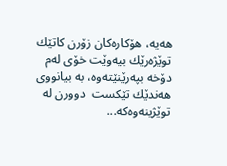هه‌یه‌، هۆكاره‌كان زۆرن كاتێك توێژه‌رێك بیه‌وێت خۆی‌ له‌م دۆخه‌ بپه‌رێنێته‌وه‌، به‌ بیانووی‌ هه‌ندێك تێكست  دوورن له‌ توێژینه‌وه‌كه‌...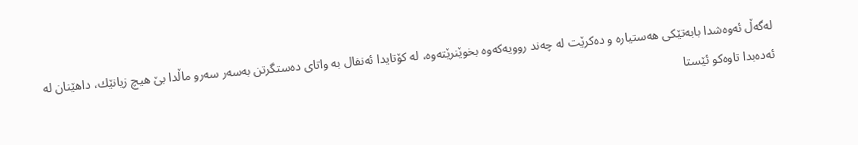له‌گه‌ڵ ئه‌وه‌شدا بابه‌تێكی‌ هه‌ستیاره‌ و ده‌كرێت له‌ چه‌ند روویه‌كه‌وه‌ بخوێنرێته‌وه‌، له‌ كۆتایدا ئه‌نفال به‌ واتای‌ ده‌ستگرتن به‌سه‌ر سه‌رو ماڵدا بێ هیچ زیانێك، داهێنان له‌ ئه‌ده‌بدا تاوه‌كو ئێستا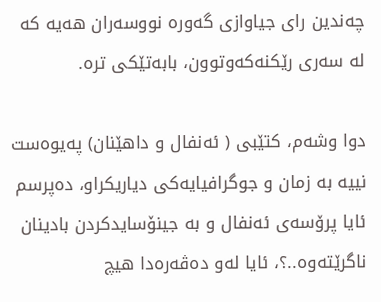چه‌ندین رای‌ جیاوازی‌ گه‌وره‌ نووسه‌ران هه‌یه‌ كه‌ له‌ سه‌ری‌ رێكنه‌كه‌وتوون، بابه‌تێكی‌ تره‌.

دوا وشه‌م، كتێبی‌ ( ئه‌نفال و داهێنان) په‌یوه‌ست نییه‌ به‌ زمان و جوگرافیایه‌كی‌ دیاریكراو، ده‌پرسم ئایا پرۆسه‌ی‌ ئه‌نفال و به‌ جینۆسایدكردن بادینان ناگرێته‌وه‌..؟، ئایا له‌و ده‌ڤه‌ره‌دا هیچ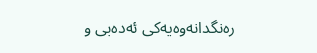ره‌نگدانه‌وه‌یه‌كی‌ ئه‌ده‌بی و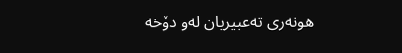هونه‌ری‌ ته‌عبیریان له‌و دۆخه‌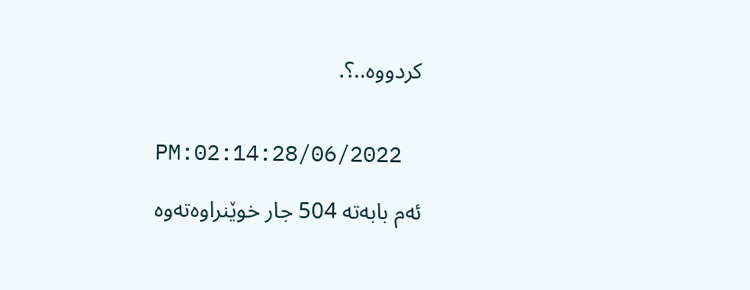كردووه‌..؟.


PM:02:14:28/06/2022

ئه‌م بابه‌ته 504 جار خوێنراوه‌ته‌وه‌‌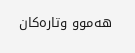هەموو وتارەکان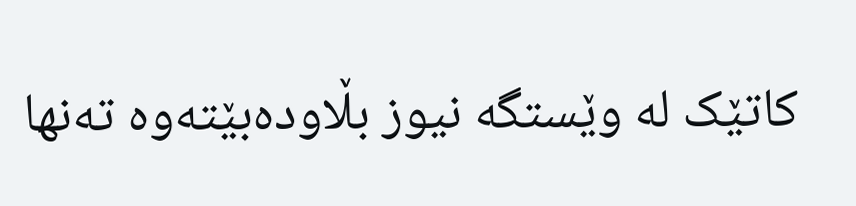کاتێک لە وێستگە نیوز بڵاودەبێتەوە تەنها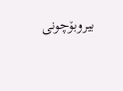بیروبۆچونی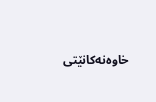خاوەنەکانێتی